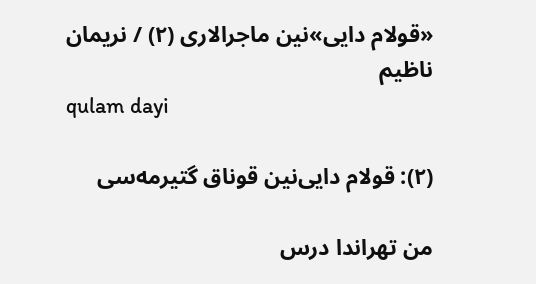«قولام دایی»نین ماجرالاری (۲) / نریمان ناظیم
qulam dayi

(۲): قولام دایی‌نین قوناق گتیرمه‌سی

من تهراندا درس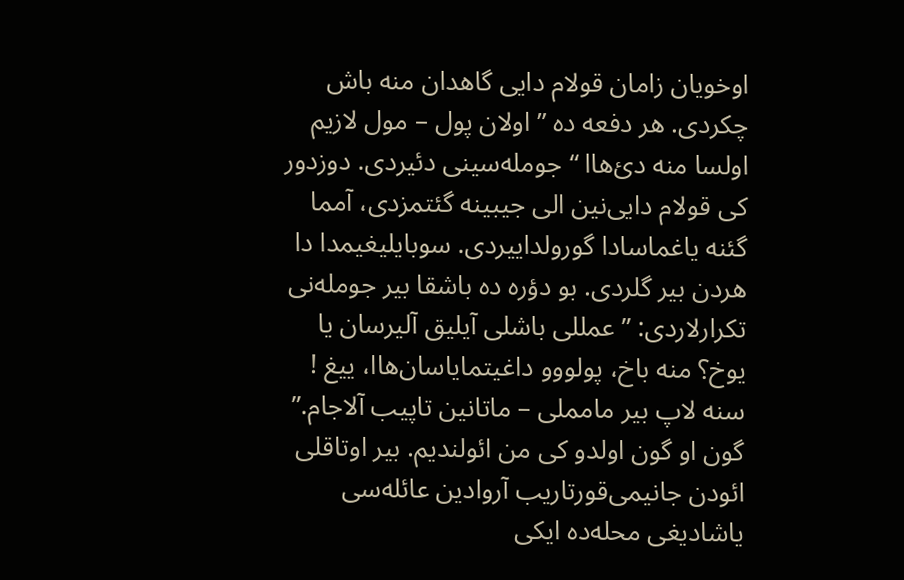اوخویان زامان قولام دایی گاهدان منه باش چکردی. هر دفعه ده ” اولان پول – مول لازیم اولسا منه دئ‌هاا “جومله‌سینی دئیردی. دوزدور کی قولام دایی‌نین الی جیبینه گئتمزدی، آمما گئنه یاغماسادا گورولداییردی. سوبایلیغیمدا دا هردن بیر گلردی. بو دؤره ده باشقا بیر جومله‌نی تکرارلاردی: ” عمللی باشلی آیلیق آلیرسان یا یوخ؟ منه باخ، پولووو داغیتمایاسان‌هاا، ییغ ! سنه لاپ بیر مامملی – ماتانین تاپیب آلاجام.”
گون او گون اولدو کی من ائولندیم. بیر اوتاقلی ائودن جانیمی‌قورتاریب آروادین عائله‌سی یاشادیغی محله‌ده ایکی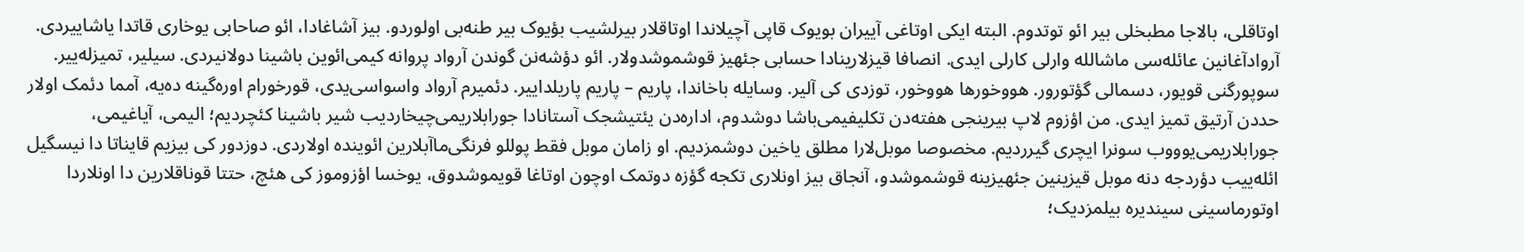اوتاقلی، بالاجا مطبخلی بیر ائو توتدوم. البته ایکی اوتاغی آییران بویوک قاپی آچیلاندا اوتاقلار بیرلشیب بؤیوک بیر طنه‌بی اولوردو. بیز آشاغادا، ائو صاحابی یوخاری قاتدا یاشاییردی. آرواد‌آغانین عائله‌سی ماشالله وارلی کارلی ایدی. انصافا قیزلارینادا حسابی جئهیز قوشموشدولار. ائو دؤشه‌نن گوندن آرواد پروانه کیمی‌ائوین باشینا دولانیردی. سیلیر، تمیزله‌ییر. سوپورگنی قویور، دسمالی گؤتورور. هووخور‌ها هووخور، توزدی کی آلیر. وسایله باخاندا، پاریم – پاریم پاریلداییر. دئمیرم آرواد واسواسی‌یدی، قورخورام اوره‌گینه ده‌یه، آمما دئمک اولار حددن آرتیق تمیز ایدی. من اؤزوم لاپ بیرینجی هفته‌دن تکلیفیمی‌باشا دوشدوم، اداره‌دن یئتیشجک آستانادا جورابلاریمی‌چیخاردیب شیر باشینا کئچردیم؛ الیمی، آیاغیمی، جورابلاریمی‌یوووب سونرا ایچری گیرردیم. مخصوصا موبل‌لارا مطلق یاخین دوشمزدیم. او زامان موبل فقط پوللو فرنگی‌ماآبلارین ائوینده اولاردی. دوزدور کی بیزیم قایناتا دا نیسگیل ائله‌ییب دؤردجه دنه موبل قیزینین جئهیزینه قوشموشدو، آنجاق بیز اونلاری تکجه گؤزه دوتمک اوچون اوتاغا قویموشدوق، یوخسا اؤزوموز کی هئچ، حتتا قوناقلارین دا اونلاردا اوتورماسینی‌ سیندیره بیلمزدیک؛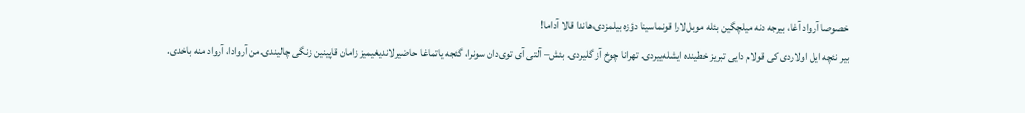خصوصا آرواد آغا، بیرجه دنه میلچگین بئله موبل‌لارا قونماسینا دؤزه بیلمزدی،‌هاندا قالا آداما!
بیر نئچه ایل اولاردی کی قولام دایی تبریز خطینده ایشله‌ییردی. تهرانا چوخ آز گلیردی. بئش– آلتی آی توی‌دان سونرا، گئجه یاتماغا حاضیرلاندیغیمیز زامان قاپینین زنگی چالیندی.من آروادا، آرواد منه باخدی.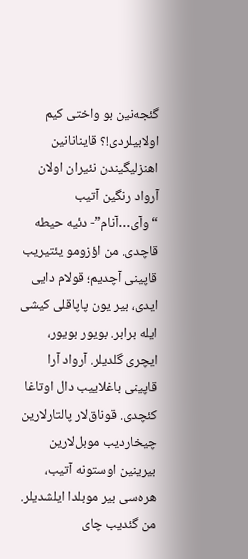گئجه‌نین بو واختی کیم اولابیلردی!؟ قاینانانین اهنزلیگیندن نئیران اولان آرواد رنگین آتیب “وآی…آنام”- دئیه حیطه قاچدی. من اؤزومو یئتیریب قاپینی آچدیم؛ قولام دایی ایدی، بیر یون پاپاقلی کیشی ایله برابر. بویور بویور، ایچری گلدیلر. آرواد آرا قاپینی باغلاییب دال اوتاغا کئچدی. قوناق‌لار پالتارلارین چیخاردیب موبل‌لارین بیرینین اوستونه آتیب، هره‌سی بیر موبلدا ایلشدیلر. من گئدیب چای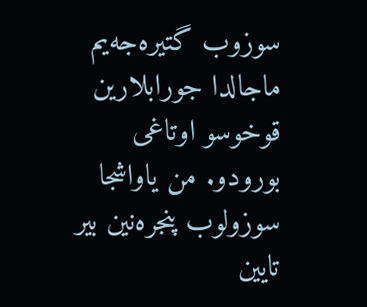سوزوب گتیره‌جه‌یم ماجالدا جورابلارین قوخوسو اوتاغی بورودو. من یاواشجا سوزولوب پنجره‌نین بیر تایین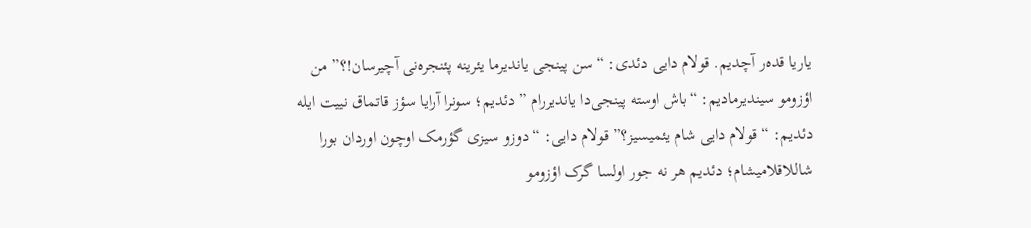یاریا قده‌ر آچدیم. قولام دایی دئدی: “سن پینجی یاندیرما یئرینه پئنجره‌نی آچیرسان!؟” من اؤزومو‌ سیندیرمادیم: “باش اوسته پینجی‌دا یاندیررام ” دئدیم؛ سونرا آرایا سؤز قاتماق نییت ایله دئدیم: “قولام دایی شام یئمیسیز؟” قولام دایی: “دوزو‌ سیزی گؤرمک اوچون اوردان بورا شاللاقلامیشام؛ دئدیم هر نه جور اولسا گرک اؤزومو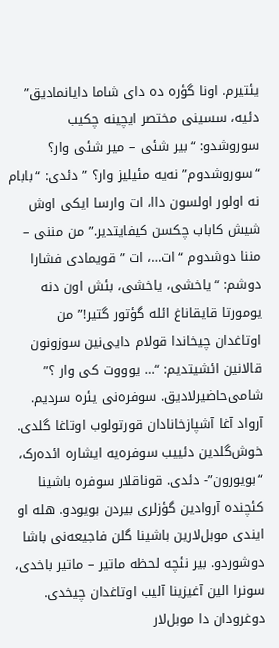یئتیرم. اونا گؤره ده دای شاما دایانمادیق” دئیه، سسینی مختصر ایچینه چکیب سوروشدو: “بیر شئی – میر شئی وار؟ “سوروشدوم” نه‌یه مئیلیز وار؟ ” دئدی: “بابام نه اولور اولسون داا، ات وارسا ایکی اوش شیش کاباب چکسن کیفایتدیر.” من مننی – مننا دوشدوم “ات…، ات ” قویمادی فشارا دوشم: “یاخشی، یاخشی، بئش اون دنه یومورتا قایقاناغ ائله گؤتور گتیر!” من اوتاغدان چیخاندا قولام دایی‌نین سوزونون قالانین ائشیتدیم: “… یوووت کی وار ؟”
شامی‌حاضیرلادیق. سوفره‌نی یئره سردیم. آرواد آغا آشپازخانادان قورتولوب اوتاغا گلدی. خوش‌گلدین دئییب سوفره‌یه ایشاره ائده‌رک، “بویورون”- دئدی. قوناقلار سوفره باشینا کئچنده آروادین گؤزلری بیردن بویودو. هله او ایندی موبل‌لارین باشینا گلن فاجیعه‌نی باشا دوشوردو. بیر نئچه لحظه ماتیر – ماتیر باخدی، سونرا الین آغیزینا آلیب اوتاغدان چیخدی. دوغرودان دا موبل‌لار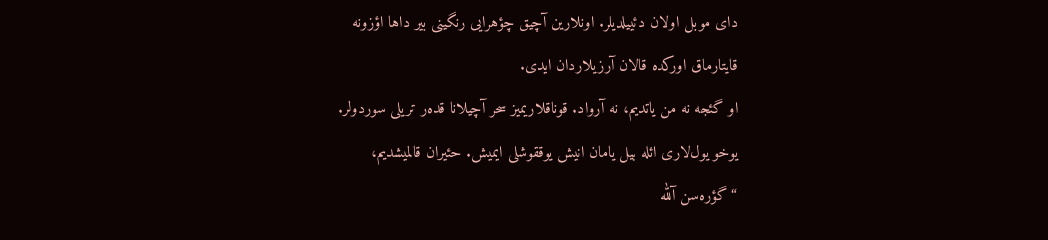دای موبل اولان دئییلدیلر. اونلارین آچیق چؤهرایی رنگینی بیر داها اؤزونه قایتارماق اورکده قالان آرزیلاردان ایدی.
او گئجه نه من یاتدیم، نه آرواد. قوناقلاریمیز سحر آچیلانا قده‌ر تریلی سوردولر. یوخو یول‌لاری ائله بیل یامان انیش یوققوشلی ایمیش. حئیران قالمیشدیم، “گؤره‌سن آلله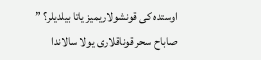اوستده کی قونشولاریمیز یاتا بیلدیلر؟ ”
صاباح سحر قوناقلاری یولا سالاندا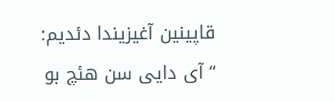قاپینین آغیزیندا دئدیم: “آی دایی سن هئچ بو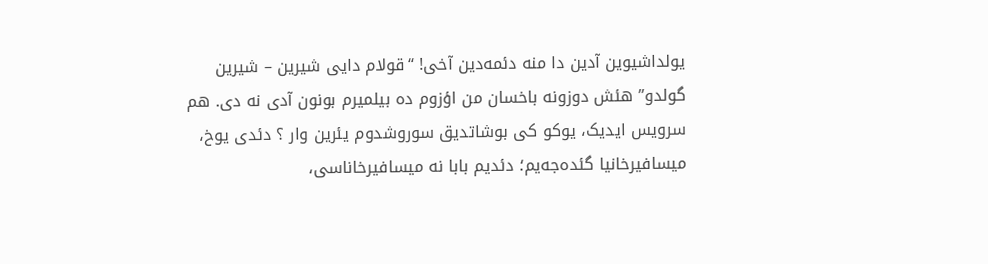یولداشیوین آدین دا منه دئمه‌دین آخی! “قولام دایی شیرین – شیرین گولدو” هئش دوزونه باخسان من اؤزوم ده بیلمیرم بونون آدی نه دی. هم سرویس ایدیک، یوکو کی بوشاتدیق سوروشدوم یئرین وار ؟ دئدی یوخ، میسافیرخانیا گئده‌جه‌یم؛ دئدیم بابا نه میسافیرخاناسی،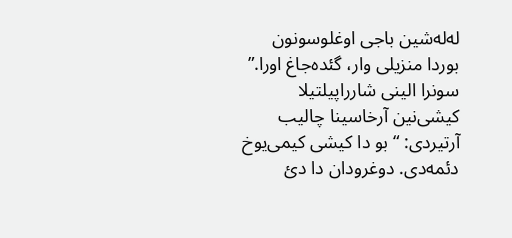له‌له‌شین باجی اوغلوسونون بوردا منزیلی وار، گئده‌جاغ اورا.” سونرا الینی شارراپیلتیلا کیشی‌نین آرخاسینا چالیب آرتیردی: “بو دا کیشی کیمی‌یوخ دئمه‌دی. دوغرودان دا دئ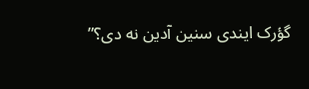گؤرک ایندی سنین آدین نه دی؟”